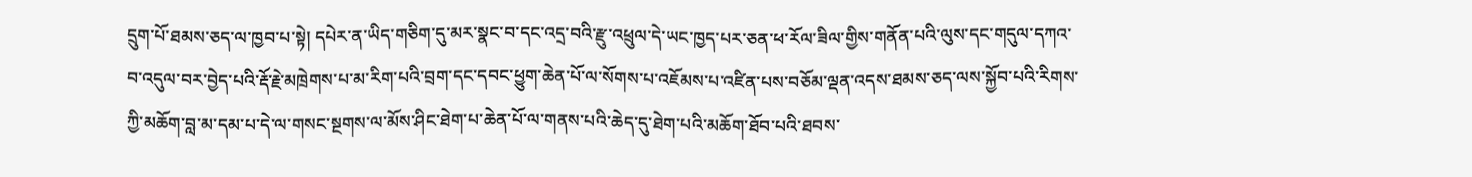དྲུག་པོ་ཐམས་ཅད་ལ་ཁྱབ་པ་སྟེ། དཔེར་ན་ཡིད་གཅིག་དུ་མར་སྣང་བ་དང་འདྲ་བའི་རྫུ་འཕྲུལ་དེ་ཡང་ཁྱད་པར་ཅན་ཕ་རོལ་ཟིལ་གྱིས་གནོན་པའི་ལུས་དང་གདུལ་དཀའ་བ་འདུལ་བར་བྱེད་པའི་རྡོ་རྗེ་མཁྲེགས་པ་མ་རིག་པའི་བྲག་དང་དབང་ཕྱུག་ཆེན་པོ་ལ་སོགས་པ་འཇོམས་པ་འཛིན་པས་བཅོམ་ལྡན་འདས་ཐམས་ཅད་ལས་སྐྱོབ་པའི་རིགས་ཀྱི་མཆོག་བླ་མ་དམ་པ་དེ་ལ་གསང་སྔགས་ལ་མོས་ཤིང་ཐེག་པ་ཆེན་པོ་ལ་གནས་པའི་ཆེད་དུ་ཐེག་པའི་མཆོག་ཐོབ་པའི་ཐབས་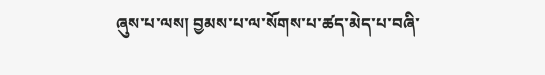ཞུས་པ་ལས། བྱམས་པ་ལ་སོགས་པ་ཚད་མེད་པ་བཞི་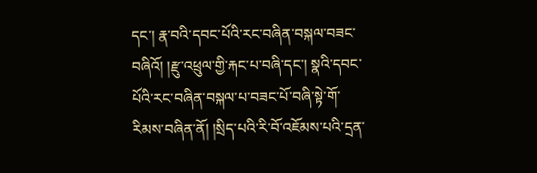དང་། རྣ་བའི་དབང་པོའི་རང་བཞིན་བསྐལ་བཟང་བཞིའོ། །རྫུ་འཕྲུལ་གྱི་རྐང་པ་བཞི་དང་། སྣའི་དབང་པོའི་རང་བཞིན་བསྐལ་པ་བཟང་པོ་བཞི་སྟེ་གོ་རིམས་བཞིན་ནོ། །སྲིད་པའི་རི་བོ་འཇོམས་པའི་དྲན་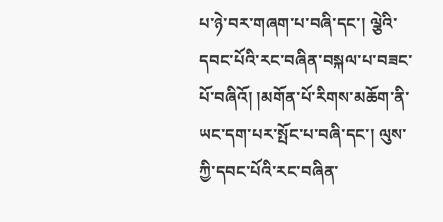པ་ཉེ་བར་གཞག་པ་བཞི་དང་། ལྕེའི་དབང་པོའི་རང་བཞིན་བསྐལ་པ་བཟང་པོ་བཞིའོ། །མགོན་པོ་རིགས་མཆོག་ནི་ཡང་དག་པར་སྤོང་པ་བཞི་དང་། ལུས་ཀྱི་དབང་པོའི་རང་བཞིན་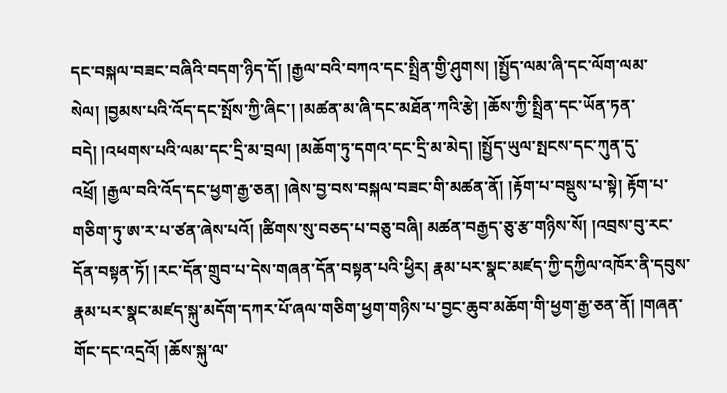དང་བསྐལ་བཟང་བཞིའི་བདག་ཉིད་དོ། །རྒྱལ་བའི་བཀའ་དང་སྤྲིན་གྱི་ཤུགས། །སྤྱོད་ལམ་ཞི་དང་ལོག་ལམ་སེལ། །བྱམས་པའི་འོད་དང་སྤོས་ཀྱི་ཞིང་། །མཚན་མ་ཞི་དང་མཐོན་ཀའི་རྩེ། །ཆོས་ཀྱི་སྤྲིན་དང་ཡོན་ཏན་བདེ། །འཕགས་པའི་ལམ་དང་དྲི་མ་བྲལ། །མཆོག་ཏུ་དགའ་དང་དྲི་མ་མེད། །སྤྱོད་ཡུལ་སྤངས་དང་ཀུན་དུ་འཕྲོ། །རྒྱལ་བའི་འོད་དང་ཕྱག་རྒྱ་ཅན། །ཞེས་བྱ་བས་བསྐལ་བཟང་གི་མཚན་ནོ། །རྟོག་པ་བསྡུས་པ་སྟེ། རྟོག་པ་གཅིག་ཏུ་ཨ་ར་པ་ཙན་ཞེས་པའོ། །ཚིགས་སུ་བཅད་པ་བཅུ་བཞི། མཚན་བརྒྱད་ཅུ་རྩ་གཉིས་སོ། །འབྲས་བུ་རང་དོན་བསྟན་ཏོ། །རང་དོན་གྲུབ་པ་དེས་གཞན་དོན་བསྟན་པའི་ཕྱིར། རྣམ་པར་སྣང་མཛད་ཀྱི་དཀྱིལ་འཁོར་ནི་དབུས་རྣམ་པར་སྣང་མཛད་སྐུ་མདོག་དཀར་པོ་ཞལ་གཅིག་ཕྱག་གཉིས་པ་བྱང་ཆུབ་མཆོག་གི་ཕྱག་རྒྱ་ཅན་ནོ། །གཞན་གོང་དང་འདྲའོ། །ཆོས་སྐུ་ལ་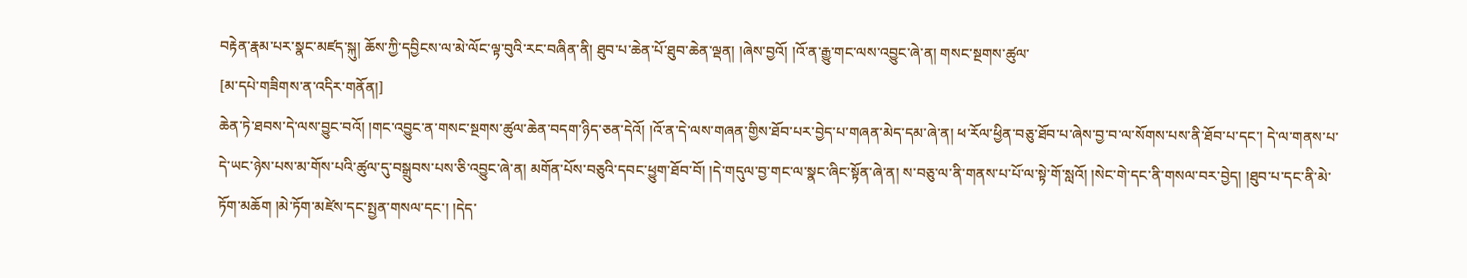བརྟེན་རྣམ་པར་སྣང་མཛད་སྐུ། ཆོས་ཀྱི་དབྱིངས་ལ་མེ་ལོང་ལྟ་བུའི་རང་བཞིན་ནི། ཐུབ་པ་ཆེན་པོ་ཐུབ་ཆེན་ལྡན། །ཞེས་བྱའོ། །འོ་ན་རྒྱུ་གང་ལས་འབྱུང་ཞེ་ན། གསང་སྔགས་ཚུལ་
[མ་དཔེ་གཟིགས་ན་འདིར་གནོན།]
ཆེན་ཏེ་ཐབས་དེ་ལས་བྱུང་བའོ། །གང་འབྱུང་ན་གསང་སྔགས་ཚུལ་ཆེན་བདག་ཉིད་ཅན་དེའོ། །འོ་ན་དེ་ལས་གཞན་གྱིས་ཐོབ་པར་བྱེད་པ་གཞན་མེད་དམ་ཞེ་ན། ཕ་རོལ་ཕྱིན་བཅུ་ཐོབ་པ་ཞེས་བྱ་བ་ལ་སོགས་པས་ནི་ཐོབ་པ་དང་། དེ་ལ་གནས་པ་དེ་ཡང་ཉེས་པས་མ་གོས་པའི་ཚུལ་དུ་བསྒྲུབས་པས་ཅི་འབྱུང་ཞེ་ན། མགོན་པོས་བཅུའི་དབང་ཕྱུག་ཐོབ་བོ། །དེ་གདུལ་བྱ་གང་ལ་སྣང་ཞིང་སྟོན་ཞེ་ན། ས་བཅུ་ལ་ནི་གནས་པ་པོ་ལ་སྟེ་གོ་སླའོ། །སེང་གེ་དང་ནི་གསལ་བར་བྱེད། །ཐུབ་པ་དང་ནི་མེ་ཏོག་མཆོག །མེ་ཏོག་མཛེས་དང་སྤྱན་གསལ་དང་། །དེད་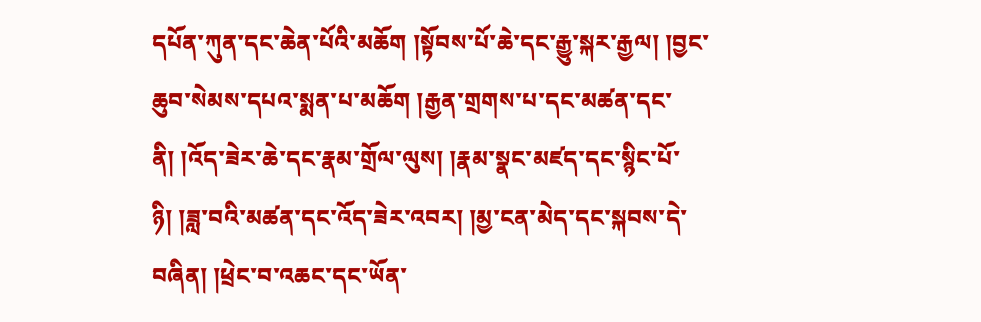དཔོན་ཀུན་དང་ཆེན་པོའི་མཆོག །སྟོབས་པོ་ཆེ་དང་རྒྱུ་སྐར་རྒྱལ། །བྱང་ཆུབ་སེམས་དཔའ་སྨན་པ་མཆོག །རྒྱན་གྲགས་པ་དང་མཚན་དང་ནི། །འོད་ཟེར་ཆེ་དང་རྣམ་གྲོལ་ལུས། །རྣམ་སྣང་མཛད་དང་སྙིང་པོ་ཉི། །ཟླ་བའི་མཚན་དང་འོད་ཟེར་འབར། །མྱ་ངན་མེད་དང་སྐབས་དེ་བཞིན། །ཕྲེང་བ་འཆང་དང་ཡོན་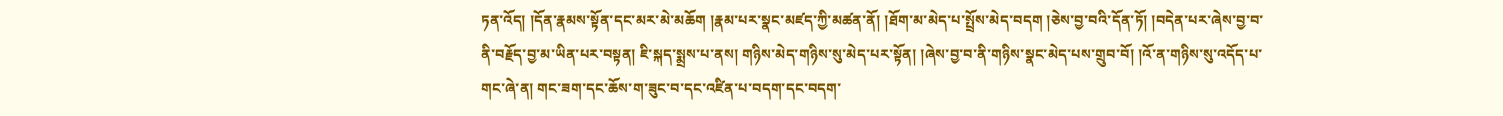ཏན་འོད། །དོན་རྣམས་སྟོན་དང་མར་མེ་མཆོག །རྣམ་པར་སྣང་མཛད་ཀྱི་མཚན་ནོ། །ཐོག་མ་མེད་པ་སྤྲོས་མེད་བདག །ཅེས་བྱ་བའི་དོན་ཏོ། །བདེན་པར་ཞེས་བྱ་བ་ནི་བརྗོད་བྱ་མ་ཡིན་པར་བསྟན། ཇི་སྐད་སྨྲས་པ་ནས། གཉིས་མེད་གཉིས་སུ་མེད་པར་སྟོན། །ཞེས་བྱ་བ་ནི་གཉིས་སྣང་མེད་པས་གྲུབ་བོ། །འོ་ན་གཉིས་སུ་འདོད་པ་གང་ཞེ་ན། གང་ཟག་དང་ཆོས་ག་ཟུང་བ་དང་འཛིན་པ་བདག་དང་བདག་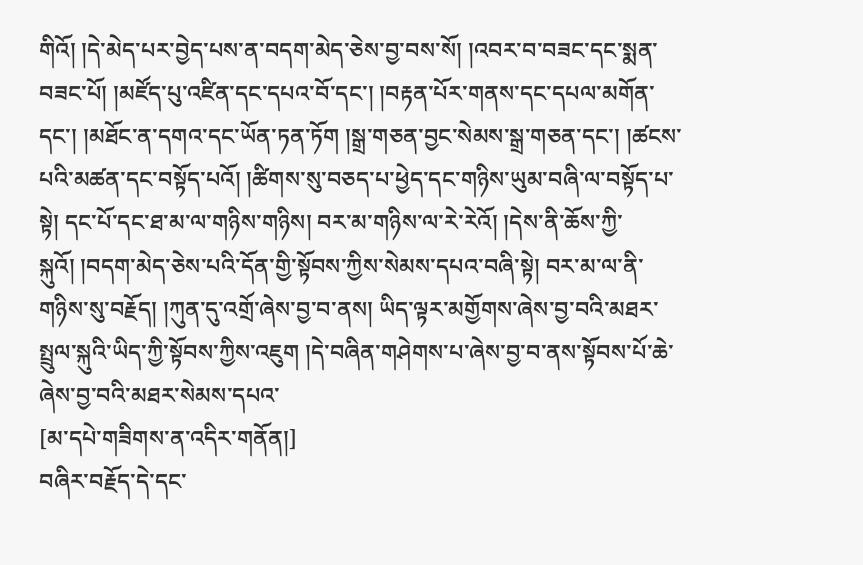གིའོ། །དེ་མེད་པར་བྱེད་པས་ན་བདག་མེད་ཅེས་བྱ་བས་སོ། །འབར་བ་བཟང་དང་སྨན་བཟང་པོ། །མཛོད་པུ་འཛིན་དང་དཔའ་བོ་དང་། །བརྟན་པོར་གནས་དང་དཔལ་མགོན་དང་། །མཐོང་ན་དགའ་དང་ཡོན་ཏན་ཏོག །སྒྲ་གཅན་བྱང་སེམས་སྒྲ་གཅན་དང་། །ཚངས་པའི་མཚན་དང་བསྟོད་པའོ། །ཚིགས་སུ་བཅད་པ་ཕྱེད་དང་གཉིས་ཡུམ་བཞི་ལ་བསྟོད་པ་སྟེ། དང་པོ་དང་ཐ་མ་ལ་གཉིས་གཉིས། བར་མ་གཉིས་ལ་རེ་རེའོ། །དེས་ནི་ཆོས་ཀྱི་སྐུའོ། །བདག་མེད་ཅེས་པའི་དོན་གྱི་སྟོབས་ཀྱིས་སེམས་དཔའ་བཞི་སྟེ། བར་མ་ལ་ནི་གཉིས་སུ་བརྗོད། །ཀུན་དུ་འགྲོ་ཞེས་བྱ་བ་ནས། ཡིད་ལྟར་མགྱོགས་ཞེས་བྱ་བའི་མཐར་སྤྲུལ་སྐུའི་ཡིད་ཀྱི་སྟོབས་ཀྱིས་འཇུག །དེ་བཞིན་གཤེགས་པ་ཞེས་བྱ་བ་ནས་སྟོབས་པོ་ཆེ་ཞེས་བྱ་བའི་མཐར་སེམས་དཔའ་
[མ་དཔེ་གཟིགས་ན་འདིར་གནོན།]
བཞིར་བརྗོད་དེ་དང་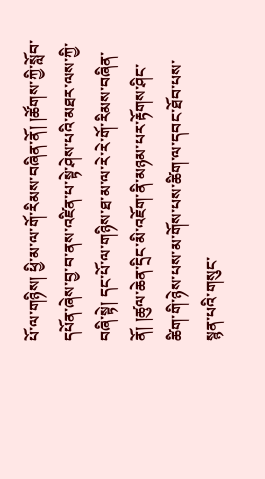པོ་ལ་གཉིས། ཕྱི་མ་ལ་གོ་རིམས་བཞིན་ནོ། །ཚོགས་ཀྱི་སློབ་དཔོན་ཞེས་བྱ་བ་ནས་འཛིན་པ་སྟེ་ཤེས་པའི་མཐར་ལས་ཀྱི་བཞི་སྟེ། དང་པོ་ལ་གཉིས་ཐ་མ་ལ་རེ་རེ་གོ་རིམས་བཞིན་ནོ། །ཚུལ་ཆེན་དྲིང་མི་འཇོག་ནི་མཉམ་པར་རྟོགས་ཤིང་ཚིག་གི་ཉེས་པས་མ་གོས་པས་ཚིག་ལ་དབང་ཐོབ་པས་སྙན་པའི་གསུང་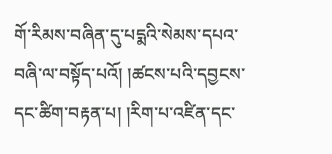གོ་རིམས་བཞིན་དུ་པདྨའི་སེམས་དཔའ་བཞི་ལ་བསྟོད་པའོ། །ཚངས་པའི་དབྱངས་དང་ཚིག་བརྟན་པ། །རིག་པ་འཛིན་དང་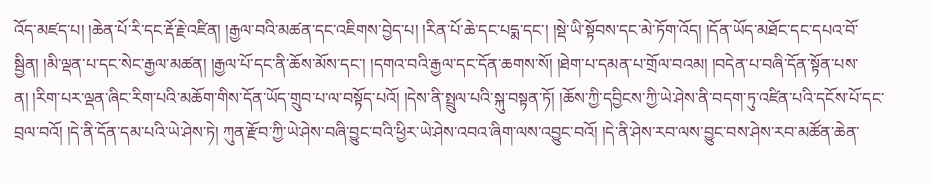འོད་མཛད་པ། །ཆེན་པོ་རི་དང་རྡོ་རྗེ་འཛིན། །རྒྱལ་བའི་མཚན་དང་འཇིགས་བྱེད་པ། །རིན་པོ་ཆེ་དང་པདྨ་དང་། །སྡེ་ཡི་སྟོབས་དང་མེ་ཏོག་འོད། །དོན་ཡོད་མཐོང་དང་དཔའ་བོ་སྦྱིན། །མི་ལྡན་པ་དང་སེང་རྒྱལ་མཚན། །རྒྱལ་པོ་དང་ནི་ཆོས་མོས་དང་། །དགའ་བའི་རྒྱལ་དང་དོན་ཆགས་སོ། །ཐེག་པ་དམན་པ་གྲོལ་བའམ། །བདེན་པ་བཞི་དོན་སྟོན་པས་ན། །རིག་པར་ལྡན་ཞིང་རིག་པའི་མཆོག་གིས་དོན་ཡོད་གྲུབ་པ་ལ་བསྟོད་པའོ། །དེས་ནི་སྤྲུལ་པའི་སྐུ་བསྟན་ཏོ། །ཆོས་ཀྱི་དབྱིངས་ཀྱི་ཡེ་ཤེས་ནི་བདག་ཏུ་འཛིན་པའི་དངོས་པོ་དང་བྲལ་བའོ། །དེ་ནི་དོན་དམ་པའི་ཡེ་ཤེས་ཏེ། ཀུན་རྫོབ་ཀྱི་ཡེ་ཤེས་བཞི་བྱུང་བའི་ཕྱིར་ཡེ་ཤེས་འབའ་ཞིག་ལས་འབྱུང་བའོ། །དེ་ནི་ཤེས་རབ་ལས་བྱུང་བས་ཤེས་རབ་མཚོན་ཆེན་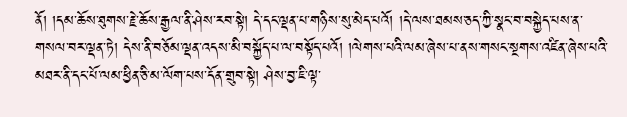ནོ། །དམ་ཆོས་ཐུགས་རྗེ་ཆོས་རྒྱལ་ནི་ཤེས་རབ་སྟེ། དེ་དང་ལྡན་པ་གཉིས་སུ་མེད་པའོ། །དེ་ལས་ཐམས་ཅད་ཀྱི་སྣང་བ་བསྐྱེད་པས་ན་གསལ་བར་ལྡན་ཏེ། དེས་ནི་བཅོམ་ལྡན་འདས་མི་བསྐྱོད་པ་ལ་བསྟོད་པའོ། །ལེགས་པའི་ལམ་ཞེས་པ་ནས་གསང་སྔགས་འཛིན་ཞེས་པའི་མཐར་ནི་དང་པོ་ལམ་ཕྱིན་ཅི་མ་ལོག་པས་དོན་གྲུབ་སྟེ། ཤེས་བྱ་ཇི་ལྟ་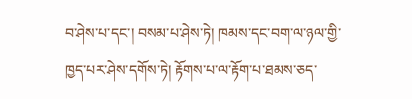བ་ཤེས་པ་དང་། བསམ་པ་ཤེས་ཏེ། ཁམས་དང་བག་ལ་ཉལ་གྱི་ཁྱད་པར་ཤེས་དགོས་ཏེ། རྟོགས་པ་ལ་རྟོག་པ་ཐམས་ཅད་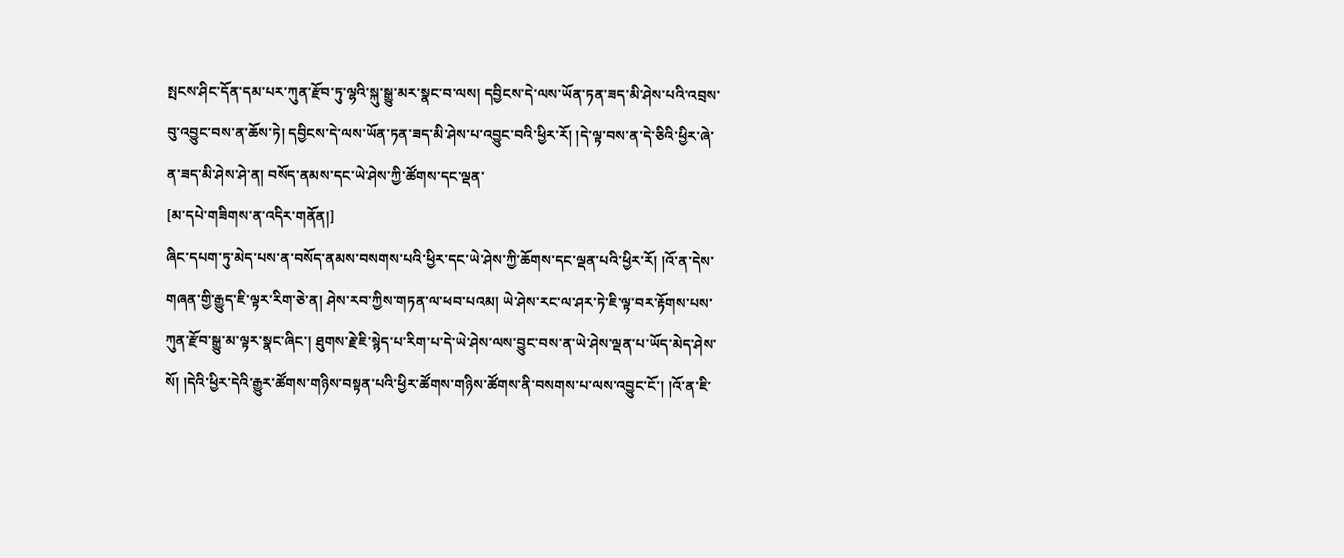སྤངས་ཤིང་དོན་དམ་པར་ཀུན་རྫོབ་ཏུ་ལྷའི་སྐུ་སྒྱུ་མར་སྣང་བ་ལས། དབྱིངས་དེ་ལས་ཡོན་ཏན་ཟད་མི་ཤེས་པའི་འབྲས་བུ་འབྱུང་བས་ན་ཆོས་ཏེ། དབྱིངས་དེ་ལས་ཡོན་ཏན་ཟད་མི་ཤེས་པ་འབྱུང་བའི་ཕྱིར་རོ། །དེ་ལྟ་བས་ན་དེ་ཅིའི་ཕྱིར་ཞེ་ན་ཟད་མི་ཤེས་ཤེ་ན། བསོད་ནམས་དང་ཡེ་ཤེས་ཀྱི་ཚོགས་དང་ལྡན་
[མ་དཔེ་གཟིགས་ན་འདིར་གནོན།]
ཞིང་དཔག་ཏུ་མེད་པས་ན་བསོད་ནམས་བསགས་པའི་ཕྱིར་དང་ཡེ་ཤེས་ཀྱི་ཆོགས་དང་ལྡན་པའི་ཕྱིར་རོ། །འོ་ན་དེས་གཞན་གྱི་རྒྱུད་ཇི་ལྟར་རིག་ཅེ་ན། ཤེས་རབ་ཀྱིས་གཏན་ལ་ཕབ་པའམ། ཡེ་ཤེས་རང་ལ་ཤར་ཏེ་ཇི་ལྟ་བར་རྟོགས་པས་ཀུན་རྫོབ་སྒྱུ་མ་ལྟར་སྣང་ཞིང་། ཐུགས་རྗེ་ཇི་སྙེད་པ་རིག་པ་དེ་ཡེ་ཤེས་ལས་བྱུང་བས་ན་ཡེ་ཤེས་ལྡན་པ་ཡོད་མེད་ཤེས་སོ། །དེའི་ཕྱིར་དེའི་རྒྱུར་ཚོགས་གཉིས་བསྟན་པའི་ཕྱིར་ཚོགས་གཉིས་ཚོགས་ནི་བསགས་པ་ལས་འབྱུང་ངོ་། །འོ་ན་ཇི་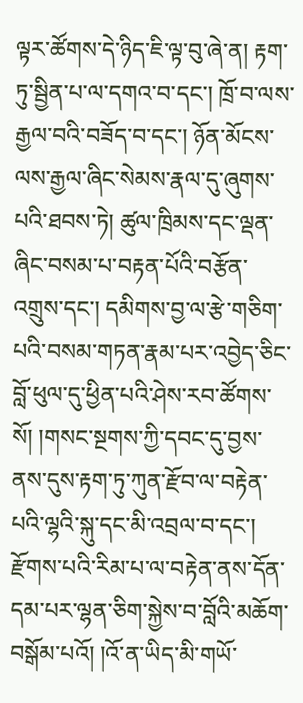ལྟར་ཚོགས་དེ་ཉིད་ཇི་ལྟ་བུ་ཞེ་ན། རྟག་ཏུ་སྦྱིན་པ་ལ་དགའ་བ་དང་། ཁྲོ་བ་ལས་རྒྱལ་བའི་བཟོད་བ་དང་། ཉོན་མོངས་ལས་རྒྱལ་ཞིང་སེམས་རྣལ་དུ་ཞུགས་པའི་ཐབས་ཏེ། ཚུལ་ཁྲིམས་དང་ལྡན་ཞིང་བསམ་པ་བརྟན་པོའི་བརྩོན་འགྲུས་དང་། དམིགས་བྱ་ལ་རྩེ་གཅིག་པའི་བསམ་གཏན་རྣམ་པར་འབྱེད་ཅིང་བློ་ཕུལ་དུ་ཕྱིན་པའི་ཤེས་རབ་ཚོགས་སོ། །གསང་སྔགས་ཀྱི་དབང་དུ་བྱས་ནས་དུས་རྟག་ཏུ་ཀུན་རྫོབ་ལ་བརྟེན་པའི་ལྷའི་སྐུ་དང་མི་འབྲལ་བ་དང་། རྫོགས་པའི་རིམ་པ་ལ་བརྟེན་ནས་དོན་དམ་པར་ལྷན་ཅིག་སྐྱེས་བ་བློའི་མཆོག་བསྒོམ་པའོ། །འོ་ན་ཡིད་མི་གཡོ་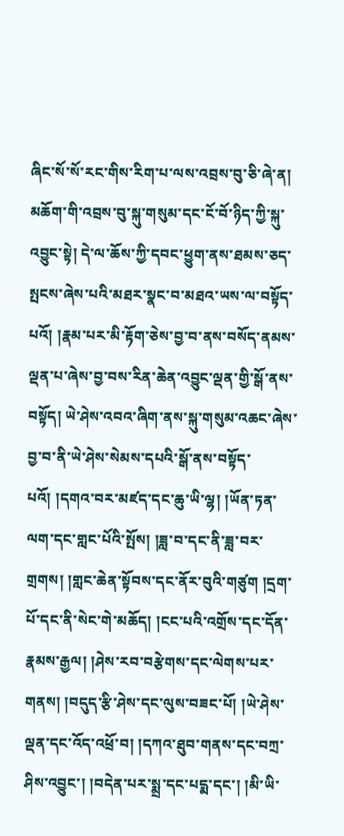ཞིང་སོ་སོ་རང་གིས་རིག་པ་ལས་འབྲས་བུ་ཅི་ཞེ་ན། མཆོག་གི་འབྲས་བུ་སྐུ་གསུམ་དང་ངོ་བོ་ཉིད་ཀྱི་སྐུ་འབྱུང་སྟེ། དེ་ལ་ཆོས་ཀྱི་དབང་ཕྱུག་ནས་ཐམས་ཅད་སྤངས་ཞེས་པའི་མཐར་སྣང་བ་མཐའ་ཡས་ལ་བསྟོད་པའོ། །རྣམ་པར་མི་རྟོག་ཅེས་བྱ་བ་ནས་བསོད་ནམས་ལྡན་པ་ཞེས་བྱ་བས་རིན་ཆེན་འབྱུང་ལྡན་གྱི་སྒོ་ནས་བསྟོད། ཡེ་ཤེས་འབའ་ཞིག་ནས་སྐུ་གསུམ་འཆང་ཞེས་བྱ་བ་ནི་ཡེ་ཤེས་སེམས་དཔའི་སྒོ་ནས་བསྟོད་པའོ། །དགའ་བར་མཛད་དང་ཆུ་ཡི་ལྷ། །ཡོན་ཏན་ལག་དང་གླང་པོའི་སྤོས། །ཟླ་བ་དང་ནི་ཟླ་བར་གྲགས། །གླང་ཆེན་སྟོབས་དང་ནོར་བུའི་གཙུག །དྲག་པོ་དང་ནི་སེང་གེ་མཆོད། །ངང་པའི་འགྲོས་དང་དོན་རྣམས་རྒྱལ། །ཤེས་རབ་བརྩེགས་དང་ལེགས་པར་གནས། །བདུད་རྩི་ཤེས་དང་ལུས་བཟང་པོ། །ཡེ་ཤེས་ལྡན་དང་འོད་འཕྲོ་བ། །དཀའ་ཐུབ་གནས་དང་བཀྲ་ཤིས་འབྱུང་། །བདེན་པར་སྨྲ་དང་པདྨ་དང་། །མི་ཡི་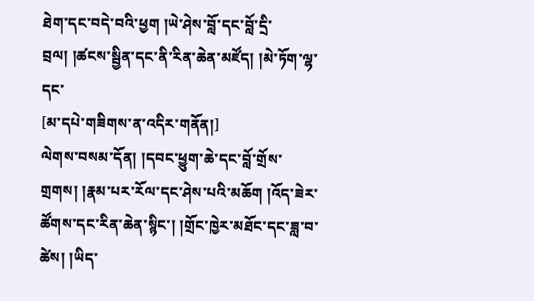ཐེག་དང་བདེ་བའི་ཕྱག །ཡེ་ཤེས་བློ་དང་བློ་དྲི་བྲལ། །ཚངས་སྦྱིན་དང་ནི་རིན་ཆེན་མཛོད། །མེ་ཏོག་ལྷ་དང་
[མ་དཔེ་གཟིགས་ན་འདིར་གནོན།]
ལེགས་བསམ་དོན། །དབང་ཕྱུག་ཆེ་དང་བློ་གྲོས་གྲགས། །རྣམ་པར་རོལ་དང་ཤེས་པའི་མཆོག །འོད་ཟེར་ཚོགས་དང་རིན་ཆེན་སྙིང་། །གྲོང་ཁྱེར་མཐོང་དང་ཟླ་བ་ཚེས། །ཡིད་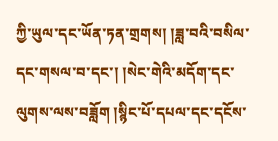ཀྱི་ཡུལ་དང་ཡོན་ཏན་གྲགས། །ཟླ་བའི་བསིལ་དང་གསལ་བ་དང་། །སེང་གེའི་མདོག་དང་ལུགས་ལས་བཟློག །སྙིང་པོ་དཔལ་དང་དངོས་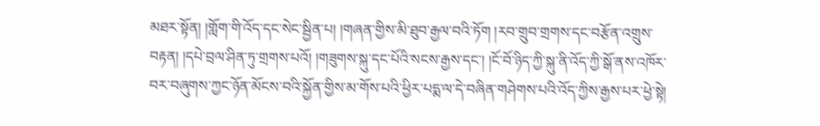མཐར་སྟོན། །གློག་གི་འོད་དང་སེང་སྦྱིན་པ། །གཞན་གྱིས་མི་ཐུབ་རྒྱལ་བའི་ཏོག །རབ་གྲུབ་གྲགས་དང་བརྩོན་འགྲུས་བརྟན། །དཔེ་བྲལ་ཤིན་ཏུ་གྲགས་པའོ། །གཟུགས་སྐུ་དང་པོའི་སངས་རྒྱས་དང་། །ངོ་བོ་ཉིད་ཀྱི་སྐུ་ནི་འོད་ཀྱི་སྒོ་ནས་འཁོར་བར་བཞུགས་ཀྱང་ཉོན་མོངས་བའི་སྐྱོན་གྱིས་མ་གོས་པའི་ཕྱིར་པདྨ་ལ་དེ་བཞིན་གཤེགས་པའི་འོད་ཀྱིས་རྒྱས་པར་ཕྱེ་སྟེ།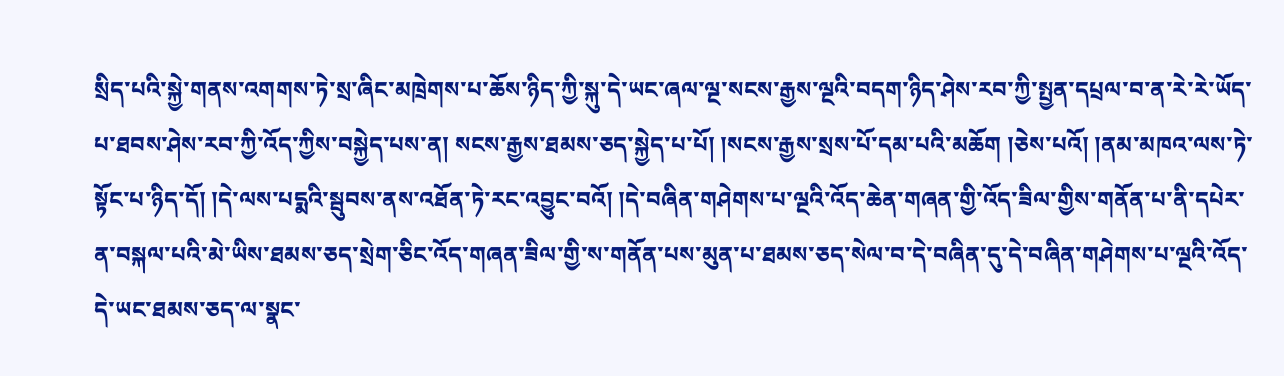སྲིད་པའི་སྐྱེ་གནས་འགགས་ཏེ་སྲ་ཞིང་མཁྲེགས་པ་ཆོས་ཉིད་ཀྱི་སྐུ་དེ་ཡང་ཞལ་ལྔ་སངས་རྒྱས་ལྔའི་བདག་ཉིད་ཤེས་རབ་ཀྱི་སྤྱན་དཔྲལ་བ་ན་རེ་རེ་ཡོད་པ་ཐབས་ཤེས་རབ་ཀྱི་འོད་ཀྱིས་བསྐྱེད་པས་ན། སངས་རྒྱས་ཐམས་ཅད་སྐྱེད་པ་པོ། །སངས་རྒྱས་སྲས་པོ་དམ་པའི་མཆོག །ཅེས་པའོ། །ནམ་མཁའ་ལས་ཏེ་སྟོང་པ་ཉིད་དོ། །དེ་ལས་པདྨའི་སྦུབས་ནས་འཐོན་ཏེ་རང་འབྱུང་བའོ། །དེ་བཞིན་གཤེགས་པ་ལྔའི་འོད་ཆེན་གཞན་གྱི་འོད་ཟིལ་གྱིས་གནོན་པ་ནི་དཔེར་ན་བསྐལ་པའི་མེ་ཡིས་ཐམས་ཅད་སྲེག་ཅིང་འོད་གཞན་ཟིལ་གྱི་ས་གནོན་པས་མུན་པ་ཐམས་ཅད་སེལ་བ་དེ་བཞིན་དུ་དེ་བཞིན་གཤེགས་པ་ལྔའི་འོད་དེ་ཡང་ཐམས་ཅད་ལ་སྣང་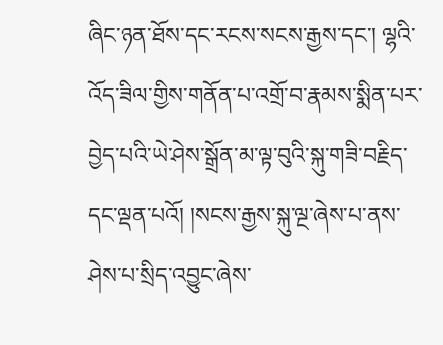ཞིང་ཉན་ཐོས་དང་རངས་སངས་རྒྱས་དང་། ལྷའི་འོད་ཟིལ་གྱིས་གནོན་པ་འགྲོ་བ་རྣམས་སྨིན་པར་བྱེད་པའི་ཡེ་ཤེས་སྒྲོན་མ་ལྟ་བུའི་སྐུ་གཟི་བརྗིད་དང་ལྡན་པའོ། །སངས་རྒྱས་སྐུ་ལྔ་ཞེས་པ་ནས་ཤེས་པ་སྲིད་འབྱུང་ཞེས་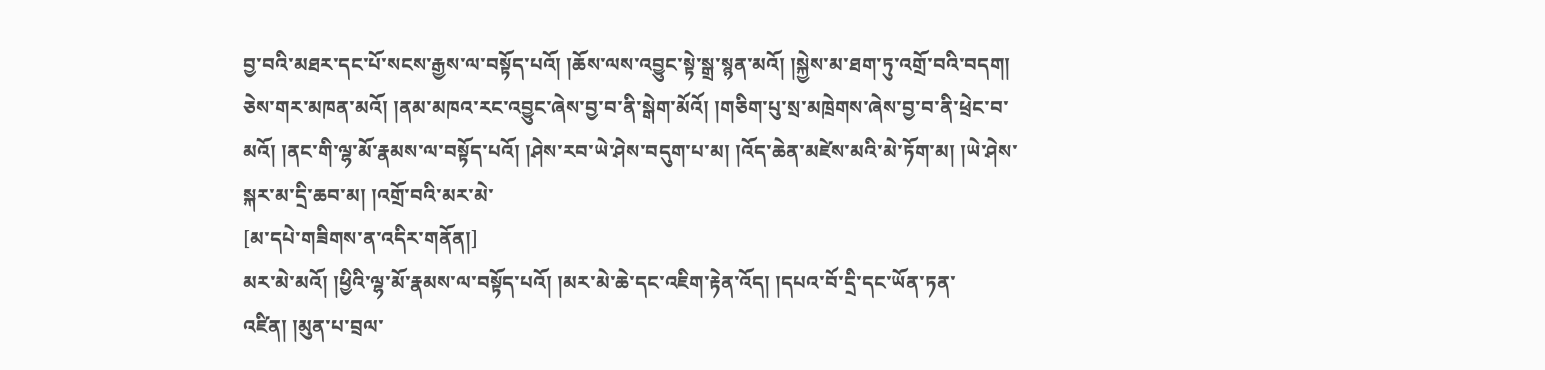བྱ་བའི་མཐར་དང་པོ་སངས་རྒྱས་ལ་བསྟོད་པའོ། །ཆོས་ལས་འབྱུང་སྟེ་སྒྲ་སྙན་མའོ། །སྐྱེས་མ་ཐག་ཏུ་འགྲོ་བའི་བདག། ཅེས་གར་མཁན་མའོ། །ནམ་མཁའ་རང་འབྱུང་ཞེས་བྱ་བ་ནི་སྒེག་མོའོ། །གཅིག་པུ་སྲ་མཁྲེགས་ཞེས་བྱ་བ་ནི་ཕྲེང་བ་མའོ། །ནང་གི་ལྷ་མོ་རྣམས་ལ་བསྟོད་པའོ། །ཤེས་རབ་ཡེ་ཤེས་བདུག་པ་མ། །འོད་ཆེན་མཛེས་མའི་མེ་ཏོག་མ། །ཡེ་ཤེས་སྐར་མ་དྲི་ཆབ་མ། །འགྲོ་བའི་མར་མེ་
[མ་དཔེ་གཟིགས་ན་འདིར་གནོན།]
མར་མེ་མའོ། །ཕྱིའི་ལྷ་མོ་རྣམས་ལ་བསྟོད་པའོ། །མར་མེ་ཆེ་དང་འཇིག་རྟེན་འོད། །དཔའ་བོ་དྲི་དང་ཡོན་ཏན་འཛིན། །མུན་པ་བྲལ་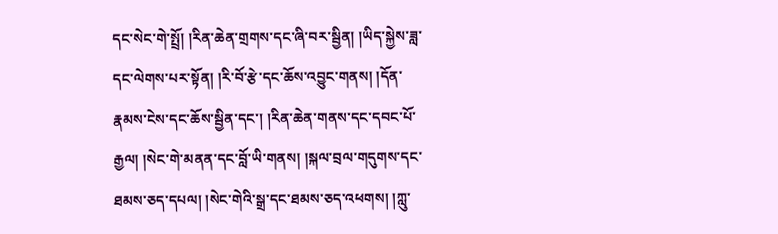དང་སེང་གེ་སྤྲོ། །རིན་ཆེན་གྲགས་དང་ཞི་བར་སྦྱིན། །ཡིད་སྐྱེས་ཟླ་དང་ལེགས་པར་སྟོན། །རི་བོ་རྩེ་དང་ཆོས་འབྱུང་གནས། །དོན་རྣམས་ངེས་དང་ཆོས་སྦྱིན་དང་། །རིན་ཆེན་གནས་དང་དབང་པོ་རྒྱལ། །སེང་གེ་མནན་དང་བློ་ཡི་གནས། །སྐལ་བྲལ་གདུགས་དང་ཐམས་ཅད་དཔལ། །སེང་གེའི་སྒྲ་དང་ཐམས་ཅད་འཕགས། །ཀླུ་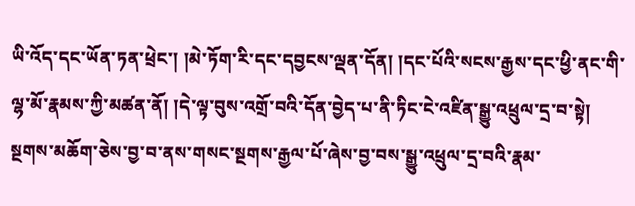ཡི་འོད་དང་ཡོན་ཏན་ཕྲེང་། །མེ་ཏོག་རི་དང་དབྱངས་ལྡན་དོན། །དང་པོའི་སངས་རྒྱས་དང་ཕྱི་ནང་གི་ལྷ་མོ་རྣམས་ཀྱི་མཚན་ནོ། །དེ་ལྟ་བུས་འགྲོ་བའི་དོན་བྱེད་པ་ནི་ཏིང་ངེ་འཛིན་སྒྱུ་འཕྲུལ་དྲ་བ་སྟེ། སྔགས་མཆོག་ཅེས་བྱ་བ་ནས་གསང་སྔགས་རྒྱལ་པོ་ཞེས་བྱ་བས་སྒྱུ་འཕྲུལ་དྲ་བའི་རྣམ་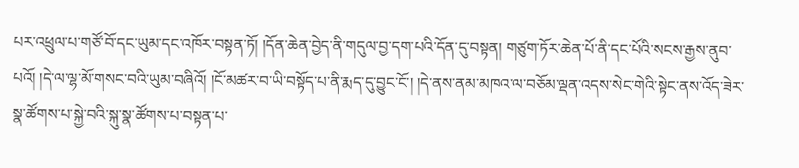པར་འཕྲུལ་པ་གཙོ་བོ་དང་ཡུམ་དང་འཁོར་བསྟན་ཏོ། །དོན་ཆེན་བྱེད་ནི་གདུལ་བྱ་དག་པའི་དོན་དུ་བསྟན། གཙུག་ཏོར་ཆེན་པོ་ནི་དང་པོའི་སངས་རྒྱས་ནུབ་པའོ། །དེ་ལ་ལྷ་མོ་གསང་བའི་ཡུམ་བཞིའོ། །ངོ་མཚར་བ་ཡི་བསྟོད་པ་ནི་རྨད་དུ་བྱུང་ངོ་། །དེ་ནས་ནམ་མཁའ་ལ་བཅོམ་ལྡན་འདས་སེང་གེའི་སྟེང་ནས་འོད་ཟེར་སྣ་ཚོགས་པ་སྐྱེ་བའི་སྐུ་སྣ་ཚོགས་པ་བསྟན་པ་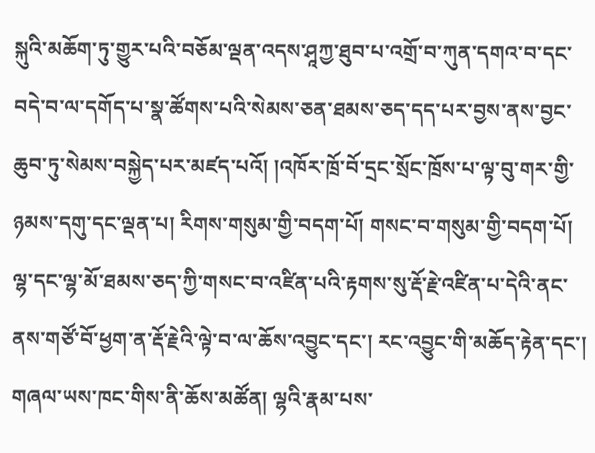སྐུའི་མཆོག་ཏུ་གྱུར་པའི་བཅོམ་ལྡན་འདས་ཤཱཀྱ་ཐུབ་པ་འགྲོ་བ་ཀུན་དགའ་བ་དང་བདེ་བ་ལ་དགོད་པ་སྣ་ཚོགས་པའི་སེམས་ཅན་ཐམས་ཅད་དད་པར་བྱས་ནས་བྱང་ཆུབ་ཏུ་སེམས་བསྐྱེད་པར་མཛད་པའོ། །འཁོར་ཁྲོ་བོ་དྲང་སྲོང་ཁྲོས་པ་ལྟ་བུ་གར་གྱི་ཉམས་དགུ་དང་ལྡན་པ། རིགས་གསུམ་གྱི་བདག་པོ། གསང་བ་གསུམ་གྱི་བདག་པོ། ལྷ་དང་ལྷ་མོ་ཐམས་ཅད་ཀྱི་གསང་བ་འཛིན་པའི་རྟགས་སུ་རྡོ་རྗེ་འཛིན་པ་དེའི་ནང་ནས་གཙོ་བོ་ཕྱག་ན་རྡོ་རྗེའི་ལྟེ་བ་ལ་ཆོས་འབྱུང་དང་། རང་འབྱུང་གི་མཆོད་རྟེན་དང་། གཞལ་ཡས་ཁང་གིས་ནི་ཆོས་མཚོན། ལྷའི་རྣམ་པས་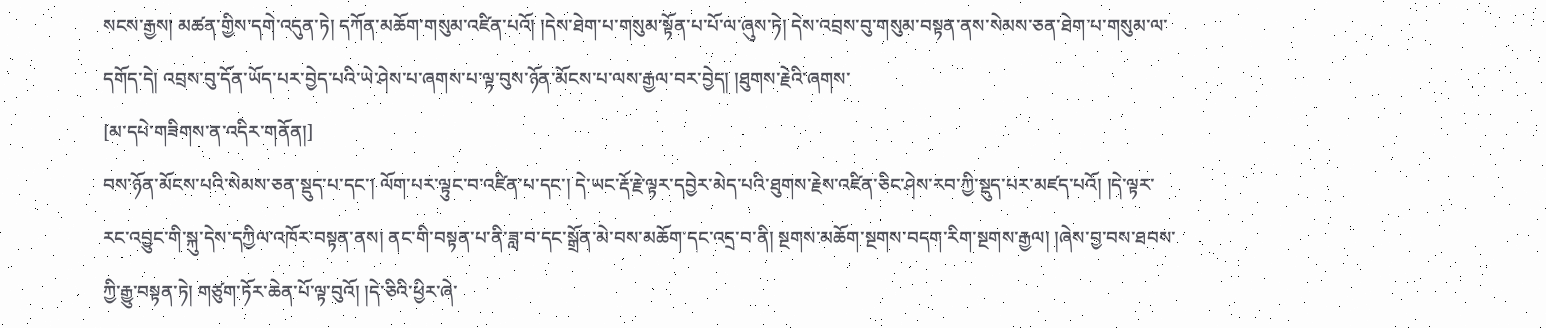སངས་རྒྱས། མཚན་གྱིས་དགེ་འདུན་ཏེ། དཀོན་མཆོག་གསུམ་འཛིན་པའོ། །དེས་ཐེག་པ་གསུམ་སྟོན་པ་པོ་ལ་ཞུས་ཏེ། དེས་འབྲས་བུ་གསུམ་བསྟན་ནས་སེམས་ཅན་ཐེག་པ་གསུམ་ལ་དགོད་དེ། འབྲས་བུ་དོན་ཡོད་པར་བྱེད་པའི་ཡེ་ཤེས་པ་ཞགས་པ་ལྟ་བུས་ཉོན་མོངས་པ་ལས་རྒྱལ་བར་བྱེད། །ཐུགས་རྗེའི་ཞགས་
[མ་དཔེ་གཟིགས་ན་འདིར་གནོན།]
བས་ཉོན་མོངས་པའི་སེམས་ཅན་སྡུད་པ་དང་། ལོག་པར་ལྟུང་བ་འཛིན་པ་དང་། དེ་ཡང་རྡོ་རྗེ་ལྟར་དབྱེར་མེད་པའི་ཐུགས་རྗེས་འཛིན་ཅིང་ཤེས་རབ་ཀྱི་སྡུད་པར་མཛད་པའོ། །དེ་ལྟར་རང་འབྱུང་གི་སྐུ་དེས་དཀྱིལ་འཁོར་བསྟན་ནས། ནང་གི་བསྟན་པ་ནི་ཟླ་བ་དང་སྒྲོན་མེ་བས་མཆོག་དང་འདྲ་བ་ནི། སྔགས་མཆོག་སྔགས་བདག་རིག་སྔགས་རྒྱལ། །ཞེས་བྱ་བས་ཐབས་ཀྱི་རྒྱུ་བསྟན་ཏེ། གཙུག་ཏོར་ཆེན་པོ་ལྟ་བུའོ། །དེ་ཅིའི་ཕྱིར་ཞེ་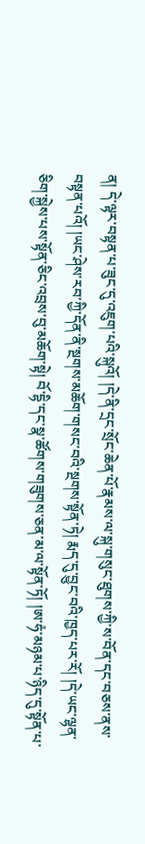ན། དེ་ལྟར་བསྟན་པ་ཟུང་དུ་འཇུག་པའི་སྐུའོ། །དེ་ནི་དྲང་སྲོང་ཆེན་པོ་རྣམས་ལ་སྐུ་གསུང་ཐུགས་ཀྱི་ས་བོན་དང་བཅས་ནས་བསྟན་པའོ། །ཡང་ཤེས་རབ་ཀྱི་དོན་ནི་སྔགས་མཆོག་གསང་བའི་སྔགས་སྟོན་ཏེ། རྨད་དུ་བྱུང་བའི་ཁྱད་པར་རོ། །དེ་ཡང་ལྷན་ཅིག་སྐྱེས་པས་སྟོན་ཅིང་འབྲས་བུ་མཆོག་སྟེ། བོ་དྷི་དང་སྣ་ཚོགས་གཟུགས་ཅན་མ་ལ་སྟོན་ཏོ། །ཨ་ཧཾ་མཉམ་པ་ཉིད་དུ་སྟོན་པ་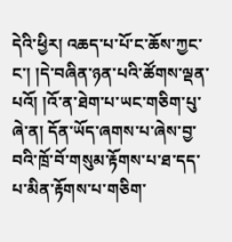དེའི་ཕྱིར། འཆད་པ་པོ་ང་ཆོས་ཀྱང་ང་། །དེ་བཞིན་ཉན་པའི་ཚོགས་ལྡན་པའོ། །འོ་ན་ཐེག་པ་ཡང་གཅིག་པུ་ཞེ་ན། དོན་ཡོད་ཞགས་པ་ཞེས་བྱ་བའི་ཁྲོ་བོ་གསུམ་རྟོགས་པ་ཐ་དད་པ་མིན་རྟོགས་པ་གཅིག་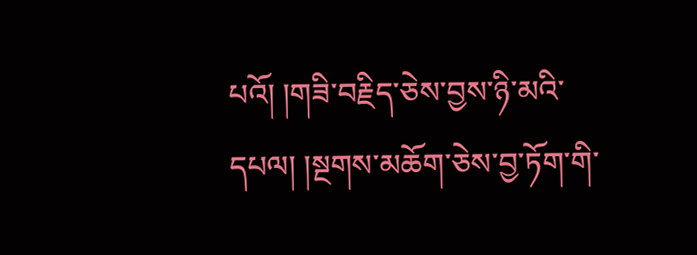པའོ། །གཟི་བརྗིད་ཅེས་བྱས་ཉི་མའི་དཔལ། །སྔགས་མཆོག་ཅེས་བྱ་ཏོག་གི་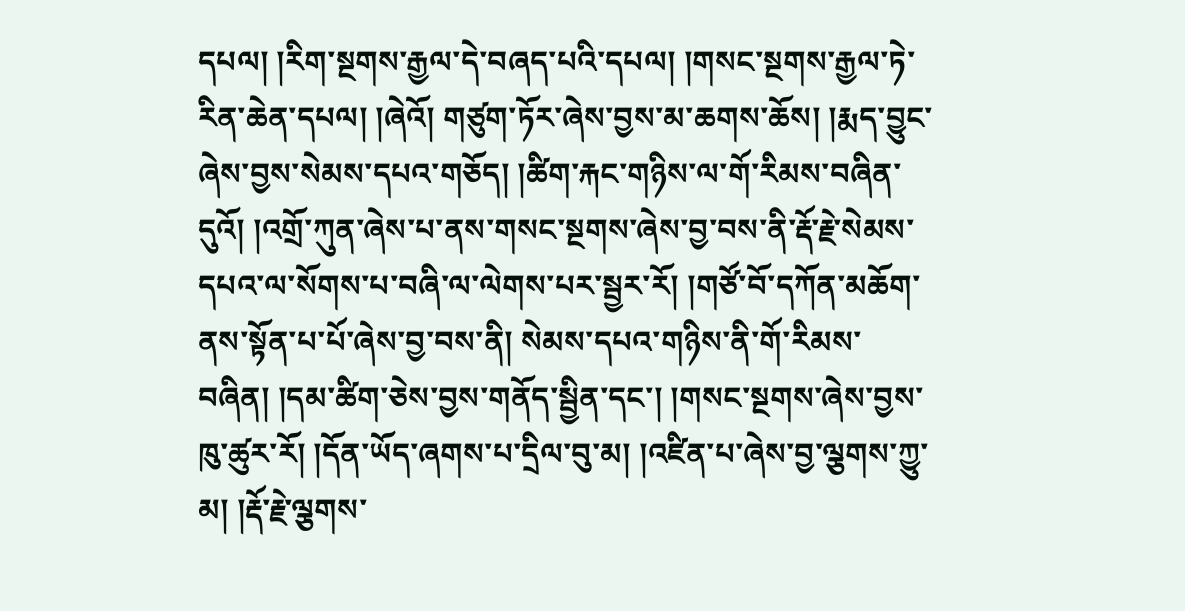དཔལ། །རིག་སྔགས་རྒྱལ་དེ་བཞད་པའི་དཔལ། །གསང་སྔགས་རྒྱལ་ཏེ་རིན་ཆེན་དཔལ། །ཞེའོ། གཙུག་ཏོར་ཞེས་བྱས་མ་ཆགས་ཆོས། །རྨད་བྱུང་ཞེས་བྱས་སེམས་དཔའ་གཅོད། །ཚིག་རྐང་གཉིས་ལ་གོ་རིམས་བཞིན་དུའོ། །འགྲོ་ཀུན་ཞེས་པ་ནས་གསང་སྔགས་ཞེས་བྱ་བས་ནི་རྡོ་རྗེ་སེམས་དཔའ་ལ་སོགས་པ་བཞི་ལ་ལེགས་པར་སྦྱར་རོ། །གཙོ་བོ་དཀོན་མཆོག་ནས་སྟོན་པ་པོ་ཞེས་བྱ་བས་ནི། སེམས་དཔའ་གཉིས་ནི་གོ་རིམས་བཞིན། །དམ་ཚིག་ཅེས་བྱས་གནོད་སྦྱིན་དང་། །གསང་སྔགས་ཞེས་བྱས་ཁུ་ཚུར་རོ། །དོན་ཡོད་ཞགས་པ་དྲིལ་བུ་མ། །འཛིན་པ་ཞེས་བྱ་ལྕགས་ཀྱུ་མ། །རྡོ་རྗེ་ལྕགས་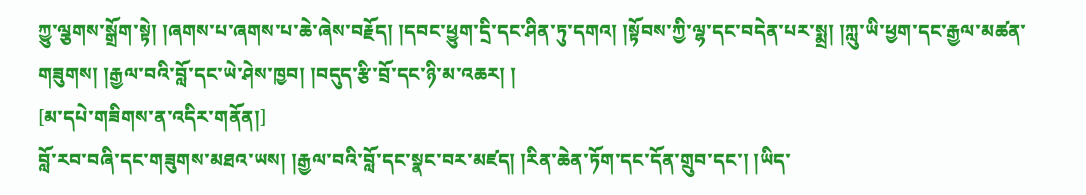ཀྱུ་ལྕགས་སྒྲོག་སྟེ། །ཞགས་པ་ཞགས་པ་ཆེ་ཞེས་བརྗོད། །དབང་ཕྱུག་དྲི་དང་ཤིན་ཏུ་དགའ། །སྟོབས་ཀྱི་ལྷ་དང་བདེན་པར་སྨྲ། །ཀླུ་ཡི་ཕྱག་དང་རྒྱལ་མཚན་གཟུགས། །རྒྱལ་བའི་བློ་དང་ཡེ་ཤེས་ཁྱབ། །བདུད་རྩི་བྲོ་དང་ཉི་མ་འཆར། །
[མ་དཔེ་གཟིགས་ན་འདིར་གནོན།]
བློ་རབ་བཞི་དང་གཟུགས་མཐའ་ཡས། །རྒྱལ་བའི་བློ་དང་སྣང་བར་མཛད། །རིན་ཆེན་ཏོག་དང་དོན་གྲུབ་དང་། །ཡིད་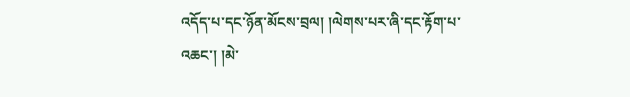འདོད་པ་དང་ཉོན་མོངས་བྲལ། །ལེགས་པར་ཞི་དང་རྟོག་པ་འཆང་། །མེ་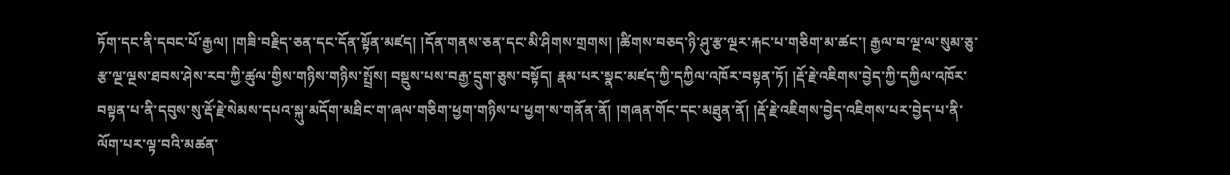ཏོག་དང་ནི་དབང་པོ་རྒྱལ། །གཟི་བརྗིད་ཅན་དང་དོན་སྟོན་མཛད། །དོན་གནས་ཅན་དང་མི་ཤིགས་གྲགས། །ཚིགས་བཅད་ཉི་ཤུ་རྩ་ལྔར་རྐང་པ་གཅིག་མ་ཚང་། རྒྱལ་བ་ལྔ་ལ་སུམ་ཅུ་རྩ་ལྔ་ལྔས་ཐབས་ཤེས་རབ་ཀྱི་ཚུལ་གྱིས་གཉིས་གཉིས་སྤྲོས། བསྡུས་པས་བརྒྱ་དྲུག་ཅུས་བསྟོད། རྣམ་པར་སྣང་མཛད་ཀྱི་དཀྱིལ་འཁོར་བསྟན་ཏོ། །རྡོ་རྗེ་འཇིགས་བྱེད་ཀྱི་དཀྱིལ་འཁོར་བསྟན་པ་ནི་དབུས་སུ་རྡོ་རྗེ་སེམས་དཔའ་སྐུ་མདོག་མཐིང་ག་ཞལ་གཅིག་ཕྱག་གཉིས་པ་ཕྱག་ས་གནོན་ནོ། །གཞན་གོང་དང་མཐུན་ནོ། །རྡོ་རྗེ་འཇིགས་བྱེད་འཇིགས་པར་བྱེད་པ་ནི་ལོག་པར་ལྟ་བའི་མཚན་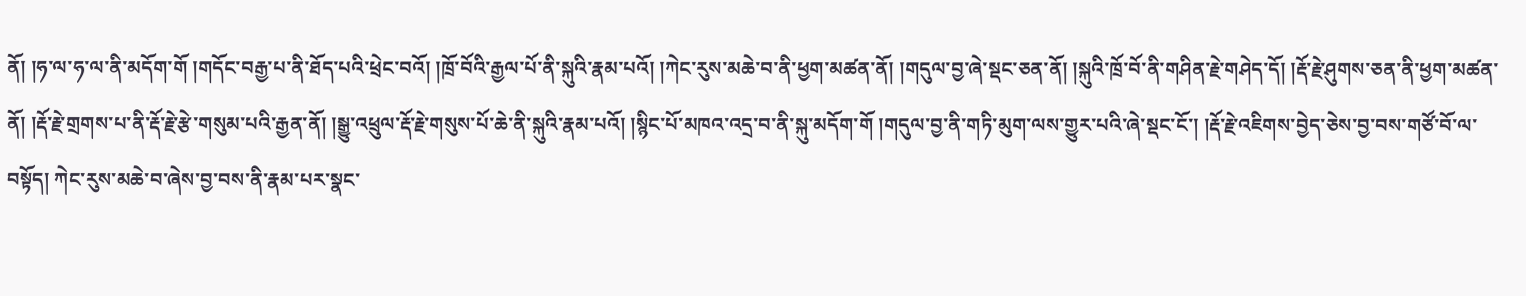ནོ། །ཧ་ལ་ཧ་ལ་ནི་མདོག་གོ །གདོང་བརྒྱ་པ་ནི་ཐོད་པའི་ཕྲེང་བའོ། །ཁྲོ་བོའི་རྒྱལ་པོ་ནི་སྐུའི་རྣམ་པའོ། །ཀེང་རུས་མཆེ་བ་ནི་ཕྱག་མཚན་ནོ། །གདུལ་བྱ་ཞེ་སྡང་ཅན་ནོ། །སྐུའི་ཁྲོ་བོ་ནི་གཤིན་རྗེ་གཤེད་དོ། །རྡོ་རྗེ་ཤུགས་ཅན་ནི་ཕྱག་མཚན་ནོ། །རྡོ་རྗེ་གྲགས་པ་ནི་རྡོ་རྗེ་རྩེ་གསུམ་པའི་རྒྱན་ནོ། །སྒྱུ་འཕྲུལ་རྡོ་རྗེ་གསུས་པོ་ཆེ་ནི་སྐུའི་རྣམ་པའོ། །སྙིང་པོ་མཁའ་འདྲ་བ་ནི་སྐུ་མདོག་གོ །གདུལ་བྱ་ནི་གཏི་མུག་ལས་གྱུར་པའི་ཞེ་སྡང་ངོ་། །རྡོ་རྗེ་འཇིགས་བྱེད་ཅེས་བྱ་བས་གཙོ་བོ་ལ་བསྟོད། ཀེང་རུས་མཆེ་བ་ཞེས་བྱ་བས་ནི་རྣམ་པར་སྣང་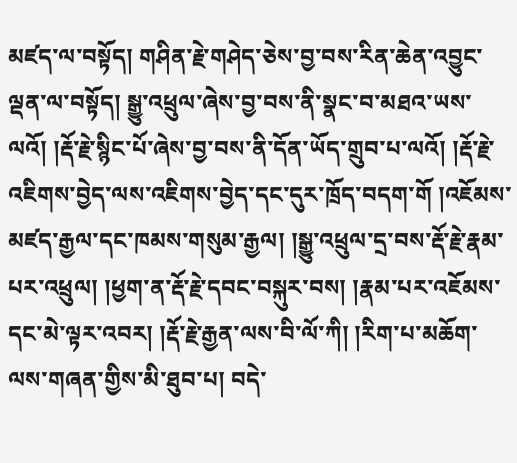མཛད་ལ་བསྟོད། གཤིན་རྗེ་གཤེད་ཅེས་བྱ་བས་རིན་ཆེན་འབྱུང་ལྡན་ལ་བསྟོད། སྒྱུ་འཕྲུལ་ཞེས་བྱ་བས་ནི་སྣང་བ་མཐའ་ཡས་ལའོ། །རྡོ་རྗེ་སྙིང་པོ་ཞེས་བྱ་བས་ནི་དོན་ཡོད་གྲུབ་པ་ལའོ། །རྡོ་རྗེ་འཇིགས་བྱེད་ལས་འཇིགས་བྱེད་དང་དུར་ཁྲོད་བདག་གོ །འཇོམས་མཛད་རྒྱལ་དང་ཁམས་གསུམ་རྒྱལ། །སྒྱུ་འཕྲུལ་དྲ་བས་རྡོ་རྗེ་རྣམ་པར་འཕྲུལ། །ཕྱག་ན་རྡོ་རྗེ་དབང་བསྐུར་བས། །རྣམ་པར་འཇོམས་དང་མེ་ལྟར་འབར། །རྡོ་རྗེ་རྒྱན་ལས་བི་ལོ་ཀི། །རིག་པ་མཆོག་ལས་གཞན་གྱིས་མི་ཐུབ་པ། བདེ་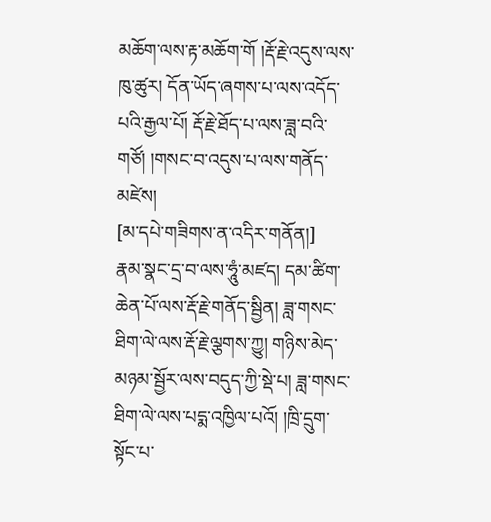མཆོག་ལས་རྟ་མཆོག་གོ །རྡོ་རྗེ་འདུས་ལས་ཁུ་ཚུར། དོན་ཡོད་ཞགས་པ་ལས་འདོད་པའི་རྒྱལ་པོ། རྡོ་རྗེ་ཐོད་པ་ལས་ཟླ་བའི་གཙོ། །གསང་བ་འདུས་པ་ལས་གནོད་མཛེས།
[མ་དཔེ་གཟིགས་ན་འདིར་གནོན།]
རྣམ་སྣང་དྲ་བ་ལས་ཧཱུཾ་མཛད། དམ་ཚིག་ཆེན་པོ་ལས་རྡོ་རྗེ་གནོད་སྦྱིན། ཟླ་གསང་ཐིག་ལེ་ལས་རྡོ་རྗེ་ལྕགས་ཀྱུ། གཉིས་མེད་མཉམ་སྦྱོར་ལས་བདུད་ཀྱི་སྡེ་པ། ཟླ་གསང་ཐིག་ལེ་ལས་པདྨ་འཁྱིལ་པའོ། །ཁྲི་དྲུག་སྟོང་པ་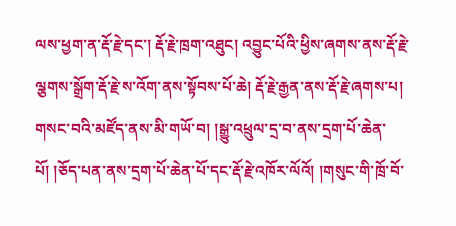ལས་ཕྱག་ན་རྡོ་རྗེ་དང་། རྡོ་རྗེ་ཁྲག་འཐུང། འབྱུང་པོའི་ཕྱིས་ཞགས་ནས་རྡོ་རྗེ་ལྕགས་སྒྲོག་རྡོ་རྗེ་ས་འོག་ནས་སྟོབས་པོ་ཆེ། རྡོ་རྗེ་རྒྱན་ནས་རྡོ་རྗེ་ཞགས་པ། གསང་བའི་མཛོད་ནས་མི་གཡོ་བ། །སྒྱུ་འཕྲུལ་དྲ་བ་ནས་དྲག་པོ་ཆེན་པོ། །ཅོད་པན་ནས་དྲག་པོ་ཆེན་པོ་དང་རྡོ་རྗེ་འཁོར་ལོའོ། །གསུང་གི་ཁྲོ་བོ་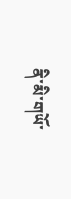ནི་མི་གཡོ་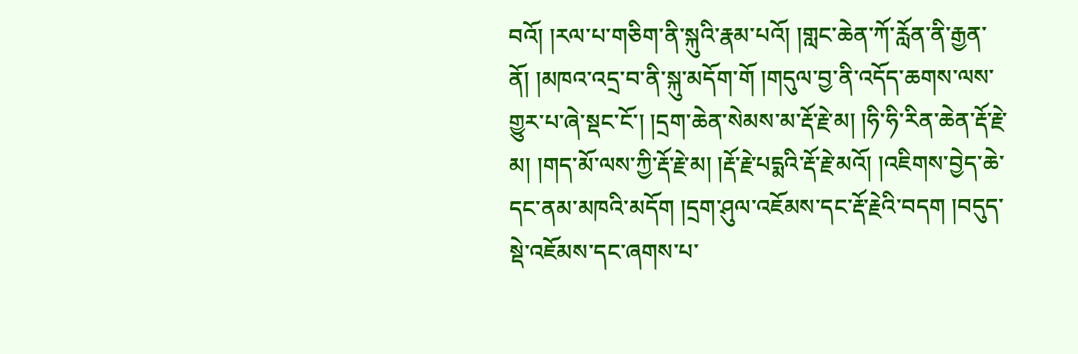བའོ། །རལ་པ་གཅིག་ནི་སྐུའི་རྣམ་པའོ། །གླང་ཆེན་ཀོ་རློན་ནི་རྒྱན་ནོ། །མཁའ་འདྲ་བ་ནི་སྐུ་མདོག་གོ །གདུལ་བྱ་ནི་འདོད་ཆགས་ལས་གྱུར་པ་ཞེ་སྡང་ངོ་། །དྲག་ཆེན་སེམས་མ་རྡོ་རྗེ་མ། །ཧི་ཧི་རིན་ཆེན་རྡོ་རྗེ་མ། །གད་མོ་ལས་ཀྱི་རྡོ་རྗེ་མ། །རྡོ་རྗེ་པདྨའི་རྡོ་རྗེ་མའོ། །འཇིགས་བྱེད་ཆེ་དང་ནམ་མཁའི་མདོག །དྲག་ཤུལ་འཇོམས་དང་རྡོ་རྗེའི་བདག །བདུད་སྡེ་འཇོམས་དང་ཞགས་པ་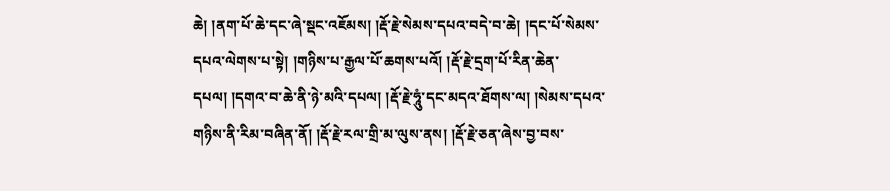ཆེ། །ནག་པོ་ཆེ་དང་ཞེ་སྡང་འཇོམས། །རྡོ་རྗེ་སེམས་དཔའ་བདེ་བ་ཆེ། །དང་པོ་སེམས་དཔའ་ལེགས་པ་སྟེ། །གཉིས་པ་རྒྱལ་པོ་ཆགས་པའོ། །རྡོ་རྗེ་དྲག་པོ་རིན་ཆེན་དཔལ། །དགའ་བ་ཆེ་ནི་ཉེ་མའི་དཔལ། །རྡོ་རྗེ་ཧཱུཾ་དང་མདའ་ཐོགས་ལ། །སེམས་དཔའ་གཉིས་ནི་རིམ་བཞིན་ནོ། །རྡོ་རྗེ་རལ་གྲི་མ་ལུས་ནས། །རྡོ་རྗེ་ཅན་ཞེས་བྱ་བས་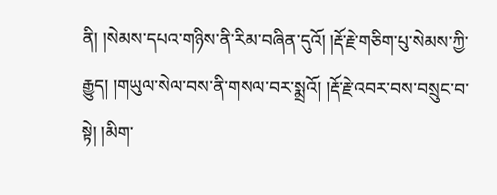ནི། །སེམས་དཔའ་གཉིས་ནི་རིམ་བཞིན་དུའོ། །རྡོ་རྗེ་གཅིག་པུ་སེམས་ཀྱི་རྒྱུད། །གཡུལ་སེལ་བས་ནི་གསལ་བར་སྨྲའོ། །རྡོ་རྗེ་འབར་བས་བསྲུང་བ་སྟེ། །མིག་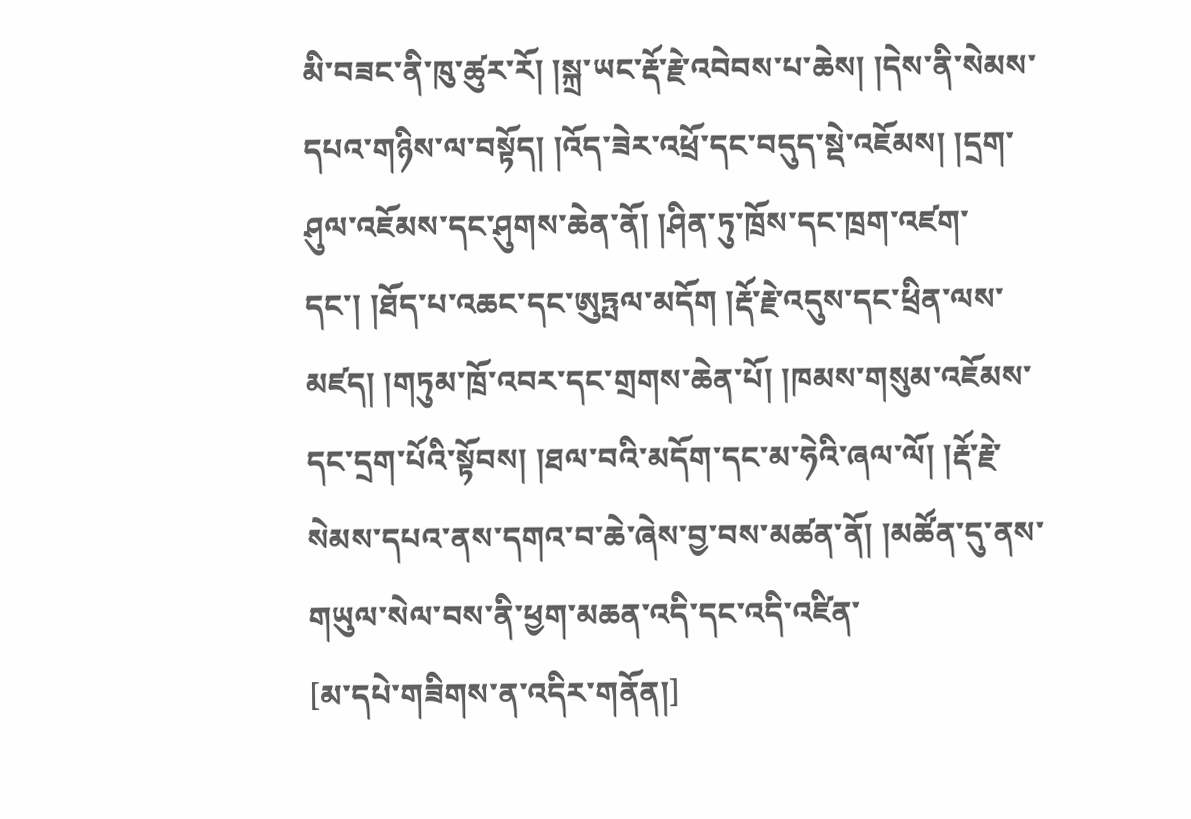མི་བཟང་ནི་ཁུ་ཚུར་རོ། །སྐྲ་ཡང་རྡོ་རྗེ་འབེབས་པ་ཆེས། །དེས་ནི་སེམས་དཔའ་གཉིས་ལ་བསྟོད། །འོད་ཟེར་འཕྲོ་དང་བདུད་སྡེ་འཇོམས། །དྲག་ཤུལ་འཇོམས་དང་ཤུགས་ཆེན་ནོ། །ཤིན་ཏུ་ཁྲོས་དང་ཁྲག་འཛག་དང་། །ཐོད་པ་འཆང་དང་ཨུཏྤལ་མདོག །རྡོ་རྗེ་འདུས་དང་ཕྲིན་ལས་མཛད། །གཏུམ་ཁྲོ་འབར་དང་གྲགས་ཆེན་པོ། །ཁམས་གསུམ་འཇོམས་དང་དྲག་པོའི་སྟོབས། །ཐལ་བའི་མདོག་དང་མ་ཧེའི་ཞལ་ལོ། །རྡོ་རྗེ་སེམས་དཔའ་ནས་དགའ་བ་ཆེ་ཞེས་བྱ་བས་མཚན་ནོ། །མཚོན་དུ་ནས་གཡུལ་སེལ་བས་ནི་ཕྱག་མཆན་འདི་དང་འདི་འཛིན་
[མ་དཔེ་གཟིགས་ན་འདིར་གནོན།]